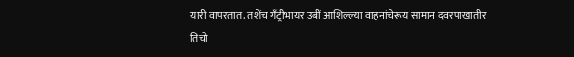यारी वापरतात. तशेंच गँट्रीभायर उबीं आशिल्ल्या वाहनांचेरूय सामान दवरपाखातीर तिचो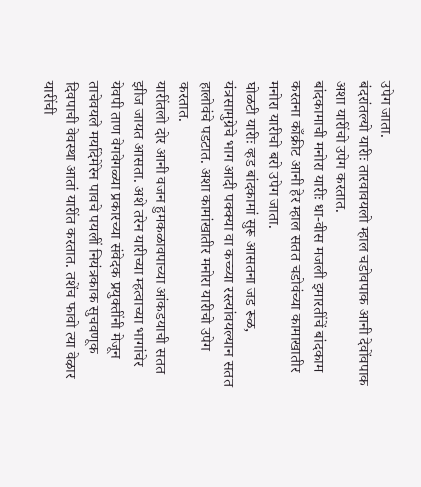उपेग जाता.
बंदरांतल्यो यारीः तारवावयलो म्हाल चडोवपाक आनी देवोंवपाक अशा यारींचो उपेग करतात.
बांदकामाची मनोरा यारीः धा-वीस मजली इमारतींचें बांदकाम करतना काँक्रीट आनी हेर म्हाल सतत चडोवंच्या कामाखातीर मनोरा यारीचो बरो उपेग जाता.
घोळटी यारीः व्हड बांदकामां सुरू आसतना जड रूळ, यंत्रसामुग्रेचे भाग आदी पक्क्या वा कच्च्या रस्त्यांवयल्यान सतत हालोवंचे पडटात. अशा कामांखातीर मनोरा यारीचो उपेग करतात.
यारींतलो दोर आनी वजन हुमकळावपाच्या आंकडयाची सतत झीज जायत आसता. अशे तरेन यारीच्या म्हत्वाच्या भागांचेर येवपी ताण वेगवेगळ्या प्रकारच्या संवेदक प्रयुक्तींनी मेजून ताचेवयले मर्यादेमेरेन पावचे पयलीं नियंत्रकाक सुचवणूक दिवपाची वेवस्था आतां यारींत करतात. तशेंच फावो त्या वेऴार यारींची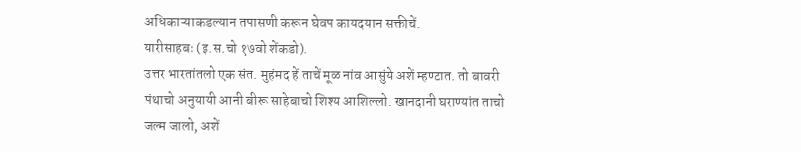अधिकाऱ्याकडल्यान तपासणी करून घेवप कायदयान सक्तीचें.
यारीसाहबः (इ.स.चो १७वो शेंकडो).
उत्तर भारतांतलो एक संत. मुहंमद हें ताचें मूळ नांव आसुंये अशें म्हण्टात. तो बावरी पंथाचो अनुयायी आनी बीरू साहेबाचो शिश्य आशिल्लो. खानदानी घराण्यांत ताचो जल्म जालो, अशें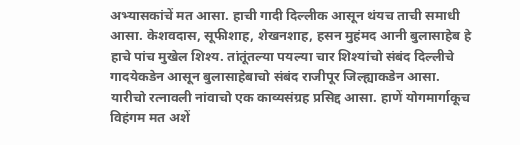अभ्यासकांचें मत आसा. हाची गादी दिल्लीक आसून थंयच ताची समाधी आसा. केशवदास, सूफीशाह, शेखनशाह, हसन मुहंमद आनी बुलासाहेब हे हाचे पांच मुखेल शिश्य. तांतूंतल्या पयल्या चार शिश्यांचो संबंद दिल्लीचे गादयेकडेन आसून बुलासाहेबाचो संबंद राजीपूर जिल्ह्याकडेन आसा.
यारीचो रत्नावली नांवाचो एक काव्यसंग्रह प्रसिद्द आसा. हाणें योगमार्गाकूच विहंगम मत अशें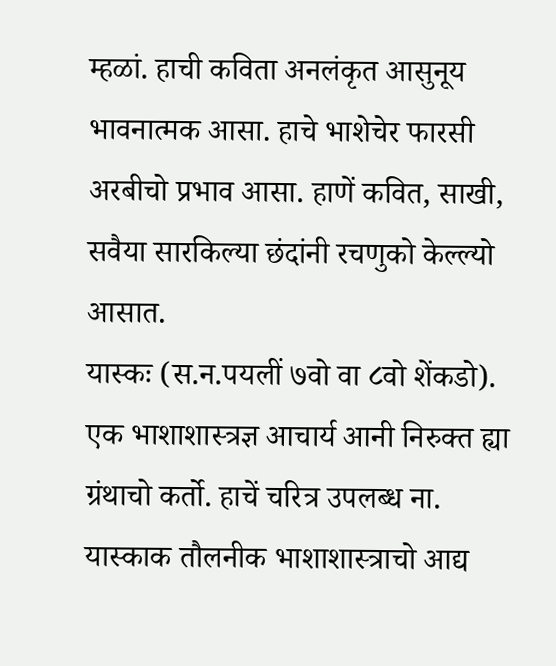म्हळां. हाची कविता अनलंकृत आसुनूय भावनात्मक आसा. हाचे भाशेचेर फारसी अरबीचो प्रभाव आसा. हाणें कवित, साखी, सवैया सारकिल्या छंदांनी रचणुको केल्ल्यो आसात.
यास्कः (स.न.पयलीं ७वो वा ८वो शेंकडो).
एक भाशाशास्त्रज्ञ आचार्य आनी निरुक्त ह्या ग्रंथाचो कर्तो. हाचें चरित्र उपलब्ध ना.
यास्काक तौलनीक भाशाशास्त्राचो आद्य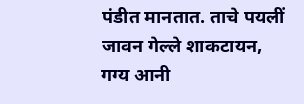पंडीत मानतात. ताचे पयलीं जावन गेल्ले शाकटायन, गग्य आनी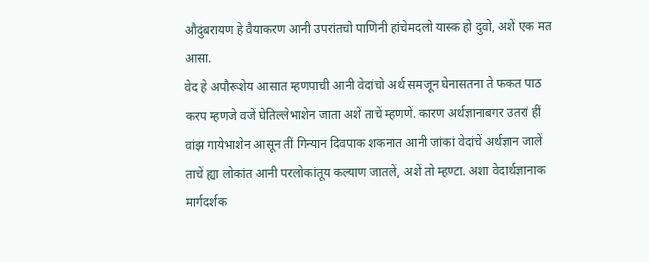औदुंबरायण हे वैयाकरण आनी उपरांतचो पाणिनी हांचेमदलो यास्क हो दुवो, अशें एक मत आसा.
वेद हे अपौरूशेय आसात म्हणपाची आनी वेदांचो अर्थ समजून घेनासतना ते फकत पाठ करप म्हणजे वजें घेतिल्लेभाशेन जाता अशें ताचें म्हणणें. कारण अर्थज्ञानाबगर उतरां हीं वांझ गायेभाशेन आसून तीं गिन्यान दिवपाक शकनात आनी जांकां वेदांचें अर्थज्ञान जालें ताचें ह्या लोकांत आनी परलोकांतूय कल्याण जातलें, अशें तो म्हण्टा. अशा वेदार्थज्ञानाक मार्गदर्शक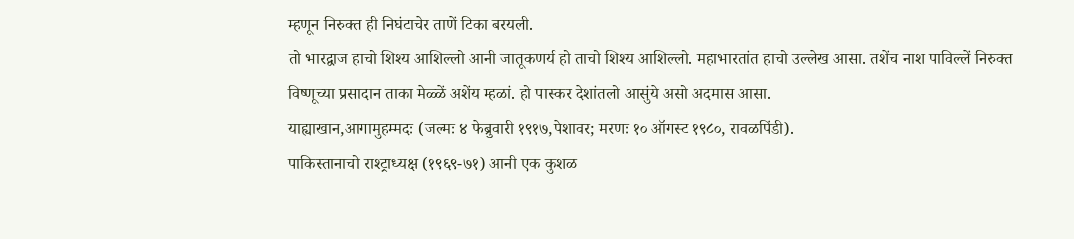म्हणून निरुक्त ही निघंटाचेर ताणें टिका बरयली.
तो भारद्वाज हाचो शिश्य आशिल्लो आनी जातूकणर्य हो ताचो शिश्य आशिल्लो. महाभारतांत हाचो उल्लेख आसा. तशेंच नाश पाविल्लें निरुक्त विष्णूच्या प्रसादान ताका मेळ्ळें अशेंय म्हळां. हो पास्कर देशांतलो आसुंये असो अदमास आसा.
याह्याखान,आगामुहम्मदः (जल्मः ४ फेब्रुवारी १९१७,पेशावर; मरणः १० ऑगस्ट १९८०, रावळपिंडी).
पाकिस्तानाचो राश्ट्राध्यक्ष (१९६९-७१) आनी एक कुशळ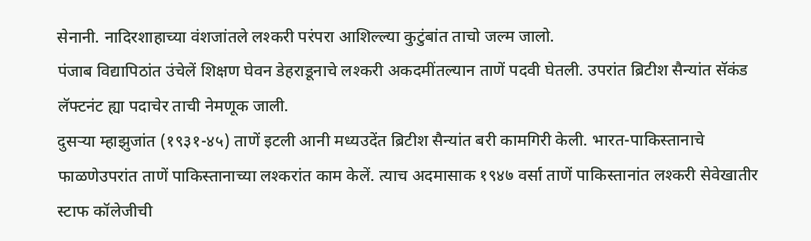सेनानी. नादिरशाहाच्या वंशजांतले लश्करी परंपरा आशिल्ल्या कुटुंबांत ताचो जल्म जालो.
पंजाब विद्यापिठांत उंचेलें शिक्षण घेवन डेहराडूनाचे लश्करी अकदमींतल्यान ताणें पदवी घेतली. उपरांत ब्रिटीश सैन्यांत सॅकंड लॅफ्टनंट ह्या पदाचेर ताची नेमणूक जाली.
दुसऱ्या म्हाझुजांत (१९३१-४५) ताणें इटली आनी मध्यउदेंत ब्रिटीश सैन्यांत बरी कामगिरी केली. भारत-पाकिस्तानाचे फाळणेउपरांत ताणें पाकिस्तानाच्या लश्करांत काम केलें. त्याच अदमासाक १९४७ वर्सा ताणें पाकिस्तानांत लश्करी सेवेखातीर स्टाफ कॉलेजीची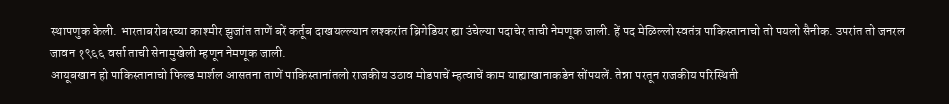स्थापणुक केली. भारताबरोबरच्या काश्मीर झुजांत ताणें बरें कर्तूब दाखयल्ल्यान लश्करांत ब्रिगेडियर ह्या उंचेल्या पदाचेर ताची नेमणूक जाली. हें पद मेळिल्लो स्वतंत्र पाकिस्तानाचो तो पयलो सैनीक. उपरांत तो जनरल जावन १९६६ वर्सा ताची सेनामुखेली म्हणून नेमणूक जाली.
आयूबखान हो पाकिस्तानाचो फिल्ड मार्शल आसतना ताणें पाकिस्तानांतलो राजकीय उठाव मोडपाचें म्हत्वाचें काम याह्याखानाकडेन सोंपयलें. तेन्ना परतून राजकीय परिस्थिती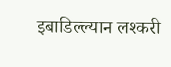इबाडिल्ल्यान लश्करी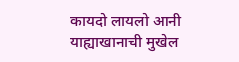कायदो लायलो आनी याह्याखानाची मुखेल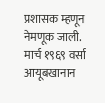प्रशासक म्हणून नेमणूक जाली. मार्च १९६९ वर्सा आयूबखानान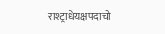राश्ट्राधेयक्षपदाचो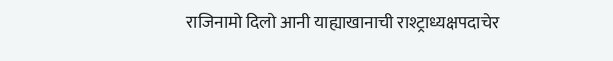राजिनामो दिलो आनी याह्याखानाची राश्ट्राध्यक्षपदाचेर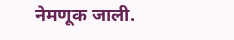नेमणूक जाली.